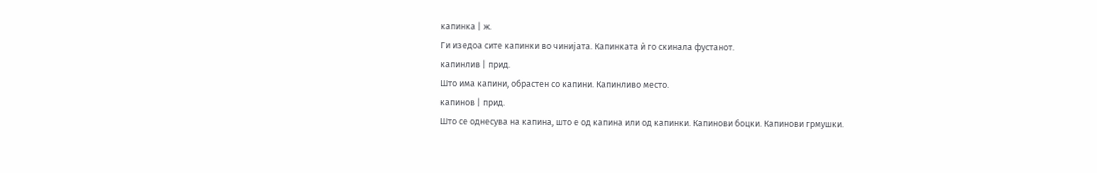капинка | ж.
Ги изедоа сите капинки во чинијата. Капинката ѝ го скинала фустанот.
капинлив | прид.
Што има капини, обрастен со капини. Капинливо место.
капинов | прид.
Што се однесува на капина, што е од капина или од капинки. Капинови боцки. Капинови грмушки.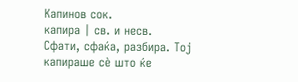Капинов сок.
капира | св. и несв.
Сфати, сфаќа, разбира. Тој капираше сè што ќе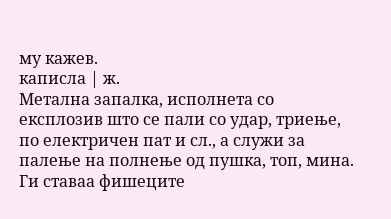му кажев.
каписла | ж.
Метална запалка, исполнета со експлозив што се пали со удар, триење, по електричен пат и сл., а служи за палење на полнење од пушка, топ, мина. Ги ставаа фишеците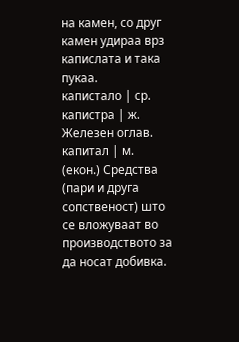на камен, со друг камен удираа врз капислата и така пукаа.
капистало | ср.
капистра | ж.
Железен оглав.
капитал | м.
(екон.) Средства (пари и друга сопственост) што се вложуваат во производството за да носат добивка.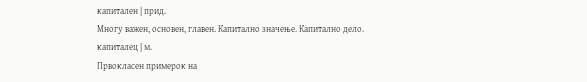капитален | прид.
Многу важен, основен, главен. Капитално значење. Капитално дело.
капиталец | м.
Првокласен примерок на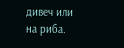дивеч или на риба.